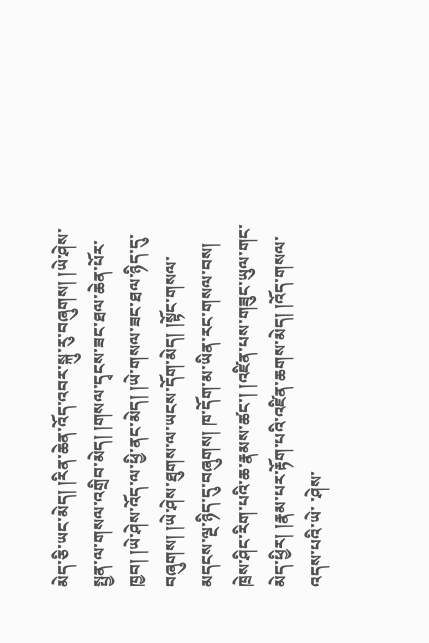མེད་ཅི་ཡང་མེད། །རིན་ཆེན་འོད་འབར་སྐུ་རུ་བཞུགས། །ཡེ་ཤེས་སྤྱན་ལ་གསལ་འགྲིབ་མེད། །གསལ་དྭངས་ཟང་ཐལ་ཆེན་པོར་ཁྱབ། །ཡེ་ཤེས་འོད་ལ་ཕྱི་ནང་མེད། །ཡེ་གསལ་ཟང་ཐལ་ཉིད་དུ་བཞུགས། །ཡེ་ཤེས་ཐུགས་ལ་ཡངས་དོག་མེད། །སྟོང་གསལ་མདངས་ལྔ་ཉིད་དུ་བཞུགས། ཁ་དོག་མ་ཡིན་རང་གསལ་བས། ཁྲེས་ཤིང་རིག་པའི་ཆ་རྣམས་ཚང་། །འཛིན་པས་གཟུང་ཡུལ་གང་མེད་ཕྱིར། །རྣམ་པར་རྟོག་པའི་འཛིན་ཆགས་མེད། །འོད་གསལ་འདས་པའི་ཡེ་ ་ཤེས་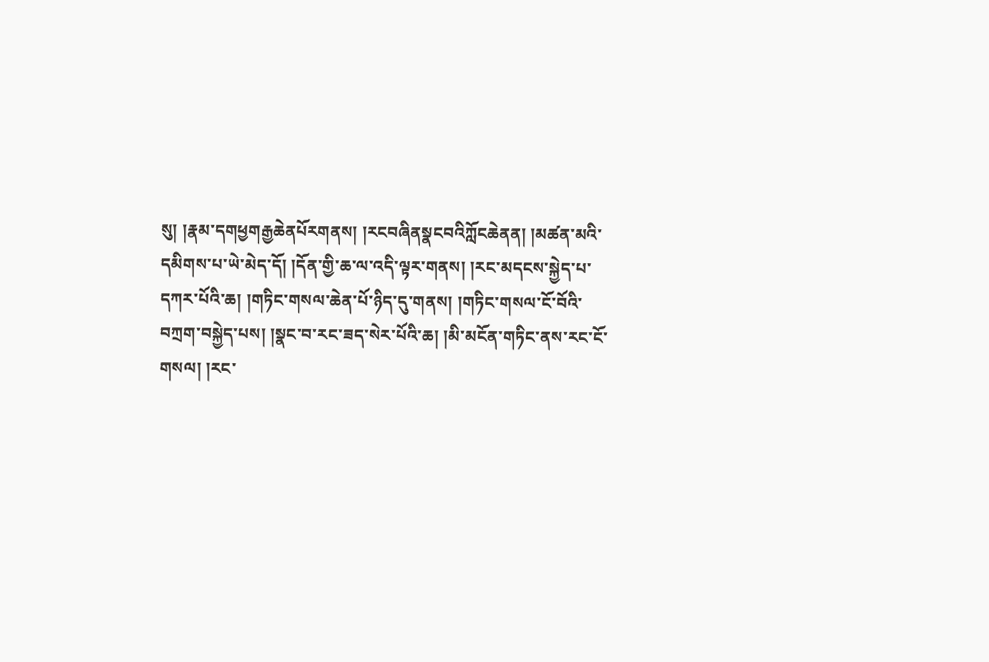སུ། །རྣམ་དགཕྱགརྒྱཆེནཔོརགནས། །རངབཞིནསྣངབའིཀློངཆེནན། །མཚན་མའི་དམིགས་པ་ཡེ་མེད་དོ། །དོན་གྱི་ཆ་ལ་འདི་ལྟར་གནས། །རང་མདངས་སྐྱེད་པ་དཀར་པོའི་ཆ། །གཏིང་གསལ་ཆེན་པོ་ཉིད་དུ་གནས། །གཏིང་གསལ་ངོ་བོའི་བཀྲག་བསྐྱེད་པས། །སྣང་བ་རང་ཟད་སེར་པོའི་ཆ། །མི་མངོན་གཏིང་ནས་རང་ངོ་གསལ། །རང་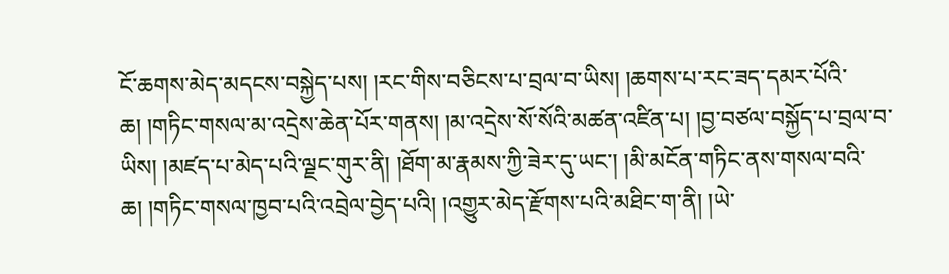ངོ་ཆགས་མེད་མདངས་བསྐྱེད་པས། །རང་གིས་བཅིངས་པ་བྲལ་བ་ཡིས། །ཆགས་པ་རང་ཟད་དམར་པོའི་ཆ། །གཏིང་གསལ་མ་འདྲེས་ཆེན་པོར་གནས། །མ་འདྲེས་སོ་སོའི་མཚན་འཛིན་པ། །བྱ་བཙལ་བསྐྱོད་པ་བྲལ་བ་ཡིས། །མཛད་པ་མེད་པའི་ལྗང་གུར་ནི། །ཐོག་མ་རྣམས་ཀྱི་ཟེར་དུ་ཡང་། །མི་མངོན་གཏིང་ནས་གསལ་བའི་ཆ། །གཏིང་གསལ་ཁྱབ་པའི་འབྲེལ་བྱེད་པའི། །འགྱུར་མེད་རྫོགས་པའི་མཐིང་ག་ནི། །ཡེ་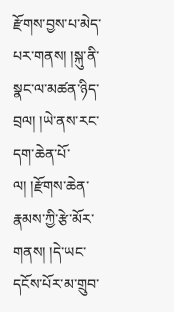རྫོགས་བྱས་པ་མེད་པར་གནས། །སྐུ་ནི་སྣང་ལ་མཚན་ཉིད་བྲལ། །ཡེ་ནས་རང་དག་ཆེན་པོ་ལ། །རྫོགས་ཆེན་རྣམས་ཀྱི་རྩེ་མོར་གནས། །དེ་ཡང་དངོས་པོར་མ་གྲུབ་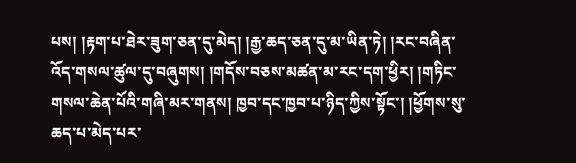པས། །རྟག་པ་ཐེར་ཟུག་ཅན་དུ་མེད། །རྒྱ་ཆད་ཅན་དུ་མ་ཡིན་ཏེ། །རང་བཞིན་འོད་གསལ་ཚུལ་དུ་བཞུགས། །གདོས་བཅས་མཚན་མ་རང་དག་ཕྱིར། །གཏིང་གསལ་ཆེན་པོའི་གཞི་མར་གནས། ཁྱབ་དང་ཁྱབ་པ་ཉིད་ཀྱིས་སྟོང་། །ཕྱོགས་སུ་ཆད་པ་མེད་པར་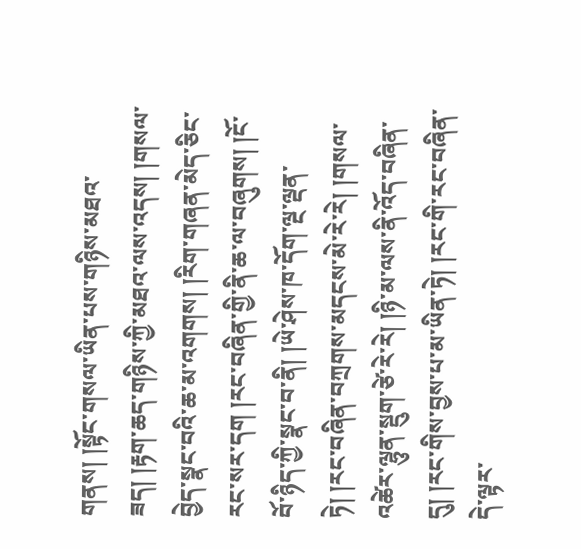གནས། །སྟོང་གསལ་ཡིན་པས་གཉིས་མཐའ་ཟད། །རྟག་ཆད་གཉིས་ཀྱི་མཐའ་ལས་འདས། །གསལ་བྱེད་སྣང་བའི་ཆ་མ་འགགས། །རིག་གཞན་མེད་ཅིང་རང་སར་དག །རང་བཞིན་གྱི་ནི་ཆ་ལ་བཞུགས། །ངོ་བོ་ཉིད་ཀྱི་སྣང་བ་ནི། །ཡེ་ཤེས་ཁ་དོག་ལྔ་ལྡན་ཏེ། །རང་བཞིན་བཀྲགས་མདངས་མེ་རེ་རེ། །གསལ་འཚེར་ལྷུན་སྡུག་ཙེ་རེ་རེ། །ཉི་མ་ལས་ནི་འོད་བཞིན་དུ། །རང་གིས་བྱས་པ་མ་ཡིན་ཏེ། །རང་གི་རང་བཞིན་དེ་ལྟར་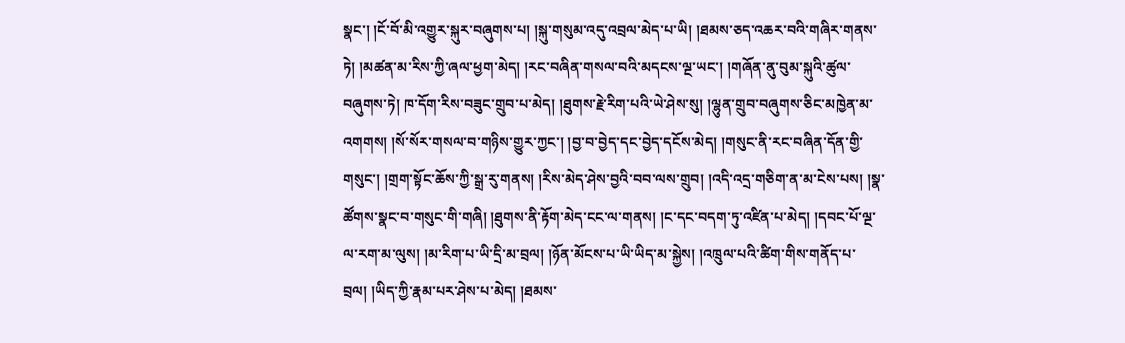སྣང་། །ངོ་བོ་མི་འགྱུར་སྐུར་བཞུགས་པ། །སྐུ་གསུམ་འདུ་འབྲལ་མེད་པ་ཡི། །ཐམས་ཅད་འཆར་བའི་གཞིར་གནས་ཏེ། །མཚན་མ་རིས་ཀྱི་ཞལ་ཕྱག་མེད། །རང་བཞིན་གསལ་བའི་མདངས་ལྔ་ཡང་། །གཞོན་ནུ་བུམ་སྐུའི་ཚུལ་བཞུགས་ཏེ། ཁ་དོག་རིས་བཟུང་གྲུབ་པ་མེད། །ཐུགས་རྗེ་རིག་པའི་ཡེ་ཤེས་སུ། །ལྷུན་གྲུབ་བཞུགས་ཅིང་མཁྱེན་མ་འགགས། །སོ་སོར་གསལ་བ་གཉིས་གྱུར་ཀྱང་། །བྱ་བ་བྱེད་དང་བྱེད་དངོས་མེད། །གསུང་ནི་རང་བཞིན་དོན་གྱི་གསུང་། །གྲག་སྟོང་ཆོས་ཀྱི་སྒྲ་རུ་གནས། །རིས་མེད་ཤེས་བྱའི་བབ་ལས་གྲུབ། །འདི་འདྲ་གཅིག་ན་མ་ངེས་པས། །སྣ་ཚོགས་སྣང་བ་གསུང་གི་གཞི། །ཐུགས་ནི་རྟོག་མེད་ངང་ལ་གནས། །ང་དང་བདག་ཏུ་འཛིན་པ་མེད། །དབང་པོ་ལྔ་ལ་རག་མ་ལུས། །མ་རིག་པ་ཡི་དྲི་མ་བྲལ། །ཉོན་མོངས་པ་ཡི་ཡིད་མ་སྐྱེས། །འཁྲུལ་པའི་ཚིག་གིས་གནོད་པ་བྲལ། །ཡིད་ཀྱི་རྣམ་པར་ཤེས་པ་མེད། །ཐམས་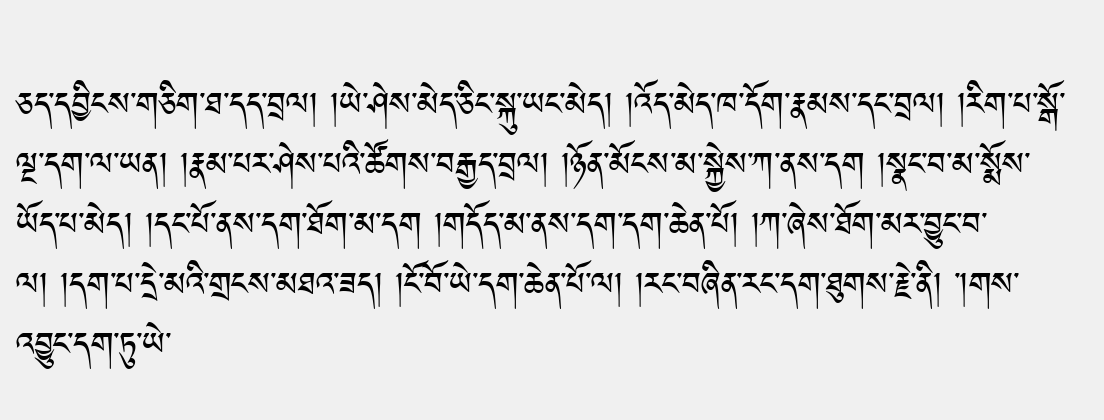ཅད་དབྱིངས་གཅིག་ཐ་དད་བྲལ། །ཡེ་ཤེས་མེད་ཅིང་སྐུ་ཡང་མེད། །འོད་མེད་ཁ་དོག་རྣམས་དང་བྲལ། །རིག་པ་སྒོ་ལྔ་དག་ལ་ཡན། །རྣམ་པར་ཤེས་པའི་ཚོགས་བརྒྱད་བྲལ། །ཉོན་མོངས་མ་སྐྱེས་ཀ་ནས་དག །སྣང་བ་མ་སྨོས་ཡོད་པ་མེད། །དང་པོ་ནས་དག་ཐོག་མ་དག །གདོད་མ་ནས་དག་དག་ཆེན་པོ། །ཀ་ཞེས་ཐོག་མར་བྱུང་བ་ལ། །དག་པ་དྲེ་མའི་གྲངས་མཐའ་ཟད། །ངོ་བོ་ཡེ་དག་ཆེན་པོ་ལ། །རང་བཞིན་རང་དག་ཐུགས་རྗེ་ནི། ་།གས་འབྱུང་དག་ཏུ་ཡེ་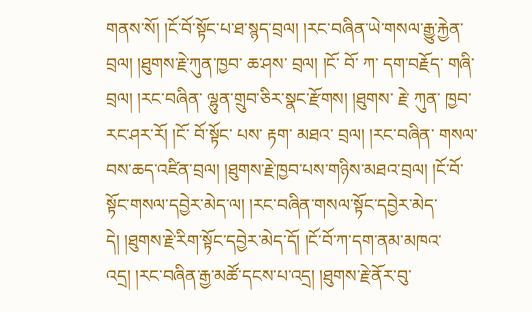གནས་སོ། །ངོ་བོ་སྟོང་པ་ཐ་སྙད་བྲལ། །རང་བཞིན་ཡེ་གསལ་རྒྱུ་རྐྱེན་བྲལ། །ཐུགས་རྗེ་ཀུན་ཁྱབ་ ཆ་ཤས་ བྲལ། །ངོ་ བོ་ ཀ་ དག་བརྗོད་ གཞི་ བྲལ། །རང་བཞིན་ ལྷུན་གྲུབ་ཅིར་སྣང་རྫོགས། །ཐུགས་ རྗེ་ ཀུན་ ཁྱབ་ རང་ཤར་རོ། །ངོ་ བོ་སྟོང་ པས་ རྟག་ མཐའ་ བྲལ། །རང་བཞིན་ གསལ་བས་ཆད་འཛིན་བྲལ། །ཐུགས་རྗེ་ཁྱབ་པས་གཉིས་མཐའ་བྲལ། །ངོ་བོ་སྟོང་གསལ་དབྱེར་མེད་ལ། །རང་བཞིན་གསལ་སྟོང་དབྱེར་མེད་དེ། །ཐུགས་རྗེ་རིག་སྟོང་དབྱེར་མེད་དོ། །ངོ་བོ་ཀ་དག་ནམ་མཁའ་འདྲ། །རང་བཞིན་རྒྱ་མཚོ་དངས་པ་འདྲ། །ཐུགས་རྗེ་ནོར་བུ་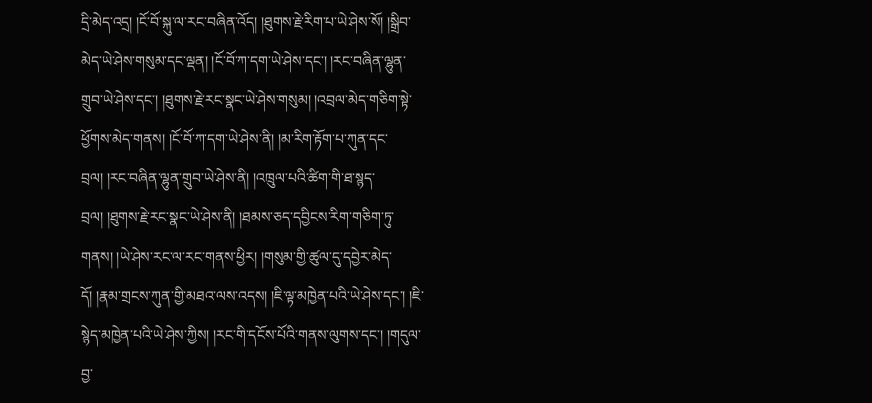དྲི་མེད་འདྲ། །ངོ་བོ་སྐུ་ལ་རང་བཞིན་འོད། །ཐུགས་རྗེ་རིག་པ་ཡེ་ཤེས་སོ། །སྒྲིབ་མེད་ཡེ་ཤེས་གསུམ་དང་ལྡན། །ངོ་བོ་ཀ་དག་ཡེ་ཤེས་དང་། །རང་བཞིན་ལྷུན་གྲུབ་ཡེ་ཤེས་དང་། །ཐུགས་རྗེ་རང་སྣང་ཡེ་ཤེས་གསུམ། །འབྲལ་མེད་གཅིག་སྟེ་ཕྱོགས་མེད་གནས། །ངོ་བོ་ཀ་དག་ཡེ་ཤེས་ནི། །མ་རིག་རྟོག་པ་ཀུན་དང་བྲལ། །རང་བཞིན་ལྷུན་གྲུབ་ཡེ་ཤེས་ནི། །འཁྲུལ་པའི་ཚིག་གི་ཐ་སྙད་བྲལ། །ཐུགས་རྗེ་རང་སྣང་ཡེ་ཤེས་ནི། །ཐམས་ཅད་དབྱིངས་རིག་གཅིག་ཏུ་གནས། །ཡེ་ཤེས་རང་ལ་རང་གནས་ཕྱིར། །གསུམ་གྱི་ཚུལ་དུ་དབྱེར་མེད་དོ། །རྣམ་གྲངས་ཀུན་གྱི་མཐའ་ལས་འདས། །ཇི་ལྟ་མཁྱེན་པའི་ཡེ་ཤེས་དང་། །ཇི་སྙེད་མཁྱེན་པའི་ཡེ་ཤེས་ཀྱིས། །རང་གི་དངོས་པོའི་གནས་ལུགས་དང་། །གདུལ་བྱ་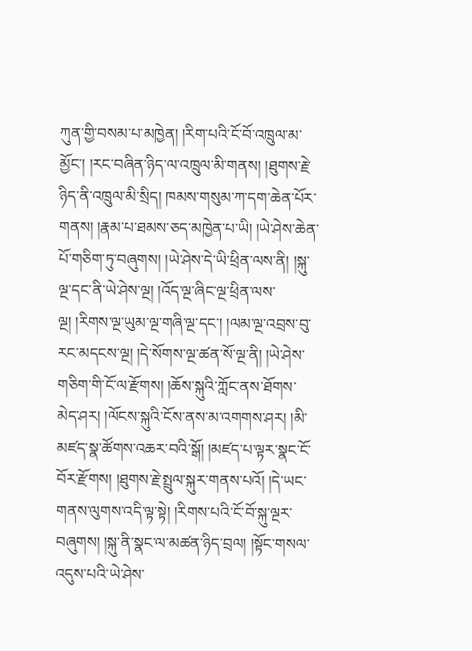ཀུན་གྱི་བསམ་པ་མཁྱེན། །རིག་པའི་ངོ་བོ་འཁྲུལ་མ་མྱོང་། །རང་བཞིན་ཉིད་ལ་འཁྲུལ་མི་གནས། །ཐུགས་རྗེ་ཉིད་ནི་འཁྲུལ་མི་སྲིད། ཁམས་གསུམ་ཀ་དག་ཆེན་པོར་གནས། །རྣམ་པ་ཐམས་ཅད་མཁྱེན་པ་ཡི། །ཡེ་ཤེས་ཆེན་པོ་གཅིག་ཏུ་བཞུགས། །ཡེ་ཤེས་དེ་ཡི་ཕྲིན་ལས་ནི། །སྐུ་ལྔ་དང་ནི་ཡེ་ཤེས་ལྔ། །འོད་ལྔ་ཞིང་ལྔ་ཕྲིན་ལས་ལྔ། །རིགས་ལྔ་ཡུམ་ལྔ་གཞི་ལྔ་དང་། །ལམ་ལྔ་འབྲས་བུ་རང་མདངས་ལྔ། །དེ་སོགས་ལྔ་ཚན་སོ་ལྔ་ནི། །ཡེ་ཤེས་གཅིག་གི་ངོ་ལ་རྫོགས། །ཆོས་སྐུའི་ཀློང་ནས་ཐོགས་མེད་ཤར། །ལོངས་སྐུའི་ངོས་ནས་མ་འགགས་ཤར། །མི་མཛད་སྣ་ཚོགས་འཆར་བའི་སྒོ། །མཛད་པ་ལྟར་སྣང་ངོ་བོར་རྫོགས། །ཐུགས་རྗེ་སྤྲུལ་སྐུར་གནས་པའོ། །དེ་ཡང་གནས་ལུགས་འདི་ལྟ་སྟེ། །རིགས་པའི་ངོ་བོ་སྐུ་ལྔར་བཞུགས། །སྐུ་ནི་སྣང་ལ་མཚན་ཉིད་བྲལ། །སྟོང་གསལ་འདུས་པའི་ཡེ་ཤེས་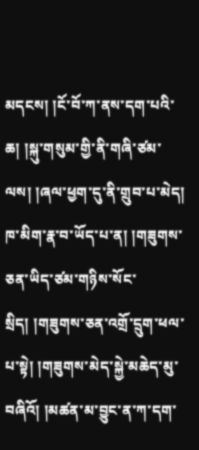མདངས། །ངོ་བོ་ཀ་ནས་དག་པའི་ཆ། །སྐུ་གསུམ་གྱི་ནི་གཞི་ཙམ་ལས། །ཞལ་ཕྱག་དུ་ནི་གྲུབ་པ་མེད། ཁ་མིག་རྣ་བ་ཡོད་པ་ན། །གཟུགས་ཅན་ཡིད་ཙམ་གཉིས་སོང་སྲིད། །གཟུགས་ཅན་འགྲོ་དྲུག་ཕལ་པ་སྟེ། །གཟུགས་མེད་སྐྱེ་མཆེད་མུ་བཞིའོ། །མཚན་མ་བྱུང་ན་ཀ་དག་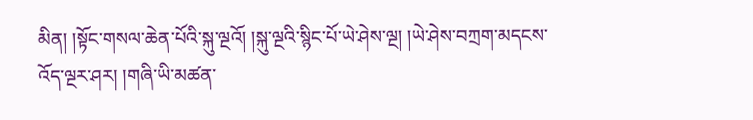མིན། །སྟོང་གསལ་ཆེན་པོའི་སྐུ་ལྔའོ། །སྐུ་ལྔའི་སྙིང་པོ་ཡེ་ཤེས་ལྔ། །ཡེ་ཤེས་བཀྲག་མདངས་འོད་ལྔར་ཤར། །གཞི་ཡི་མཚན་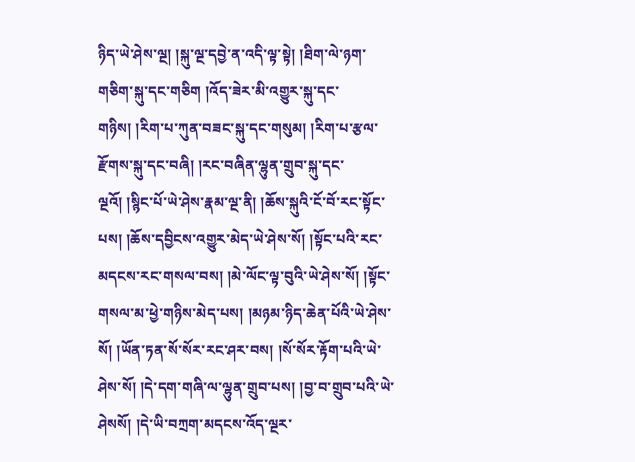ཉིད་ཡེ་ཤེས་ལྔ། །སྐུ་ལྔ་དབྱེ་ན་འདི་ལྟ་སྟེ། །ཐིག་ལེ་ཉག་གཅིག་སྐུ་དང་གཅིག །འོད་ཟེར་མི་འགྱུར་སྐུ་དང་གཉིས། །རིག་པ་ཀུན་བཟང་སྐུ་དང་གསུམ། །རིག་པ་རྩལ་རྫོགས་སྐུ་དང་བཞི། །རང་བཞིན་ལྷུན་གྲུབ་སྐུ་དང་ལྔའོ། །སྙིང་པོ་ཡེ་ཤེས་རྣམ་ལྔ་ནི། །ཆོས་སྐུའི་ངོ་བོ་རང་སྟོང་པས། །ཆོས་དབྱིངས་འགྱུར་མེད་ཡེ་ཤེས་སོ། །སྟོང་པའི་རང་མདངས་རང་གསལ་བས། །མེ་ལོང་ལྟ་བུའི་ཡེ་ཤེས་སོ། །སྟོང་གསལ་མ་ཕྱེ་གཉིས་མེད་པས། །མཉམ་ཉིད་ཆེན་པོའི་ཡེ་ཤེས་སོ། །ཡོན་ཏན་སོ་སོར་རང་ཤར་བས། །སོ་སོར་རྟོག་པའི་ཡེ་ཤེས་སོ། །དེ་དག་གཞི་ལ་ལྷུན་གྲུབ་པས། །བྱ་བ་གྲུབ་པའི་ཡེ་ཤེསསོ། །དེ་ཡི་བཀྲག་མདངས་འོད་ལྔར་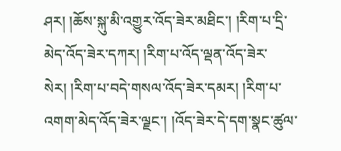ཤར། །ཆོས་སྐུ་མི་འགྱུར་འོད་ཟེར་མཐིང་། །རིག་པ་དྲི་མེད་འོད་ཟེར་དཀར། །རིག་པ་འོད་ལྡན་འོད་ཟེར་སེར། །རིག་པ་བདེ་གསལ་འོད་ཟེར་དམར། །རིག་པ་འགག་མེད་འོད་ཟེར་ལྗང་། །འོད་ཟེར་དེ་དག་སྣང་ཚུལ་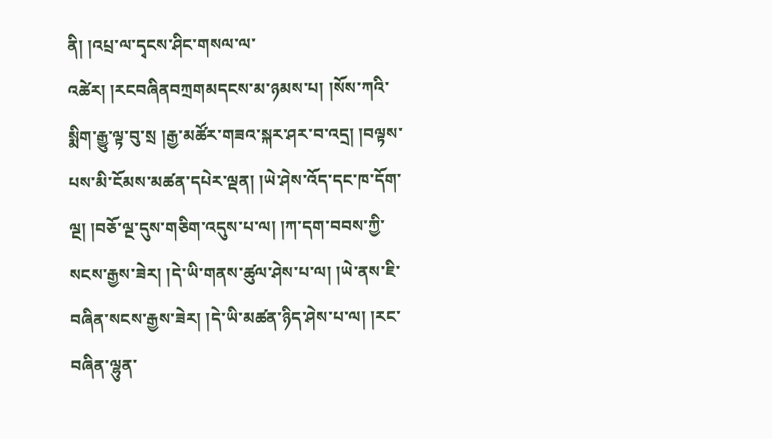ནི། །འཔྲ་ལ་དྭངས་ཤིང་གསལ་ལ་འཚེར། །རངབཞིནབཀྲགམདངས་མ་ཉམས་པ། །སོས་ཀའི་སྨིག་རྒྱུ་ལྟ་བུ་སྲ །རྒྱ་མཚོར་གཟའ་སྐར་ཤར་བ་འདྲ། །བལྟས་པས་མི་ངོམས་མཚན་དཔེར་ལྡན། །ཡེ་ཤེས་འོད་དང་ཁ་དོག་ལྔ། །བཅོ་ལྔ་དུས་གཅིག་འདུས་པ་ལ། །ཀ་དག་བབས་ཀྱི་སངས་རྒྱས་ཟེར། །དེ་ཡི་གནས་ཚུལ་ཤེས་པ་ལ། །ཡེ་ནས་ཇི་བཞིན་སངས་རྒྱས་ཟེར། །དེ་ཡི་མཚན་ཉིད་ཤེས་པ་ལ། །རང་བཞིན་ལྷུན་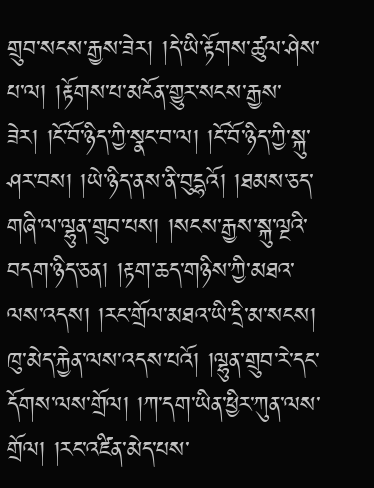གྲུབ་སངས་རྒྱས་ཟེར། །དེ་ཡི་རྟོགས་ཚུལ་ཤེས་པ་ལ། །རྟོགས་པ་མངོན་གྱུར་སངས་རྒྱས་ཟེར། །ངོ་བོ་ཉིད་ཀྱི་སྣང་བ་ལ། །ངོ་བོ་ཉིད་ཀྱི་སྐུ་ཤར་བས། །ཡེ་ཉིད་ནས་ནི་བུདྷའོ། །ཐམས་ཅད་གཞི་ལ་ལྷུན་གྲུབ་པས། །སངས་རྒྱས་སྐུ་ལྔའི་བདག་ཉིད་ཅན། །རྟག་ཆད་གཉིས་ཀྱི་མཐའ་ལས་འདས། །རང་གྲོལ་མཐའ་ཡི་དྲི་མ་སངས། ཁུ་མེད་རྐྱེན་ལས་འདས་པའོ། །ལྷུན་གྲུབ་རེ་དང་དོགས་ལས་གྲོལ། །ཀ་དག་ཡིན་ཕྱིར་ཀུན་ལས་གྲོལ། །རང་འཛིན་མེད་པས་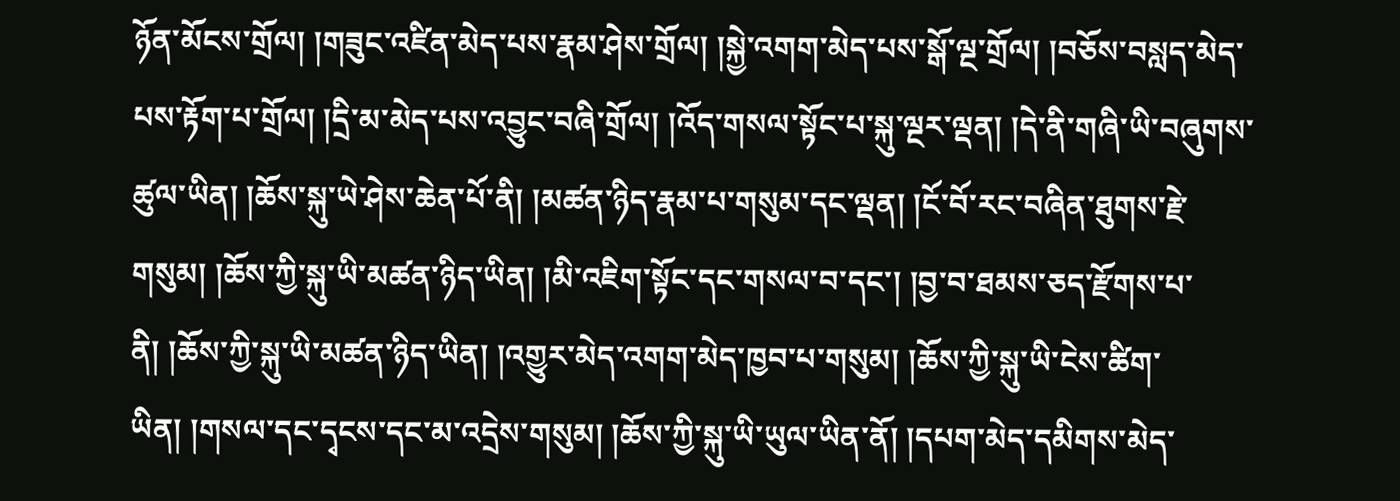ཉོན་མོངས་གྲོལ། །གཟུང་འཛིན་མེད་པས་རྣམ་ཤེས་གྲོལ། །སྐྱེ་འགག་མེད་པས་སྒོ་ལྔ་གྲོལ། །བཅོས་བསླད་མེད་པས་རྟོག་པ་གྲོལ། །དྲི་མ་མེད་པས་འབྱུང་བཞི་གྲོལ། །འོད་གསལ་སྟོང་པ་སྐུ་ལྔར་ལྡན། །དེ་ནི་གཞི་ཡི་བཞུགས་ཚུལ་ཡིན། །ཆོས་སྐུ་ཡེ་ཤེས་ཆེན་པོ་ནི། །མཚན་ཉིད་རྣམ་པ་གསུམ་དང་ལྡན། །ངོ་བོ་རང་བཞིན་ཐུགས་རྗེ་གསུམ། །ཆོས་ཀྱི་སྐུ་ཡི་མཚན་ཉིད་ཡིན། །མི་འཇིག་སྟོང་དང་གསལ་བ་དང་། །བྱ་བ་ཐམས་ཅད་རྫོགས་པ་ནི། །ཆོས་ཀྱི་སྐུ་ཡི་མཚན་ཉིད་ཡིན། །འགྱུར་མེད་འགག་མེད་ཁྱབ་པ་གསུམ། །ཆོས་ཀྱི་སྐུ་ཡི་ངེས་ཚིག་ཡིན། །གསལ་དང་དྭངས་དང་མ་འདྲེས་གསུམ། །ཆོས་ཀྱི་སྐུ་ཡི་ཡུལ་ཡིན་ནོ། །དཔག་མེད་དམིགས་མེད་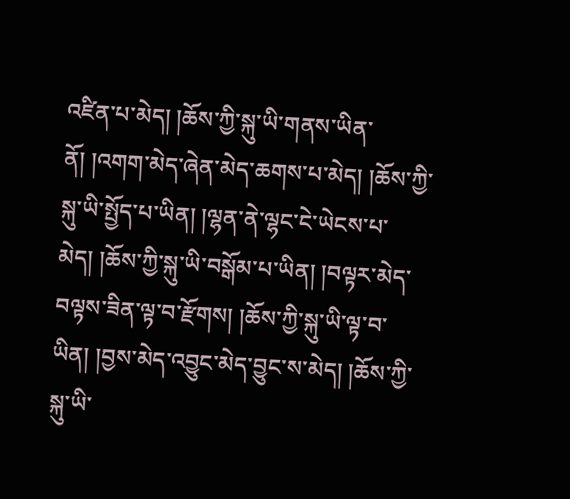འཛིན་པ་མེད། །ཆོས་ཀྱི་སྐུ་ཡི་གནས་ཡིན་ནོ། །འགག་མེད་ཞེན་མེད་ཆགས་པ་མེད། །ཆོས་ཀྱི་སྐུ་ཡི་སྤྱོད་པ་ཡིན། །ལྷན་ནེ་ལྷང་ངེ་ཡེངས་པ་མེད། །ཆོས་ཀྱི་སྐུ་ཡི་བསྒོམ་པ་ཡིན། །བལྟར་མེད་བལྟས་ཟིན་ལྟ་བ་རྫོགས། །ཆོས་ཀྱི་སྐུ་ཡི་ལྟ་བ་ཡིན། །བྱས་མེད་འབྱུང་མེད་བྱུང་ས་མེད། །ཆོས་ཀྱི་སྐུ་ཡི་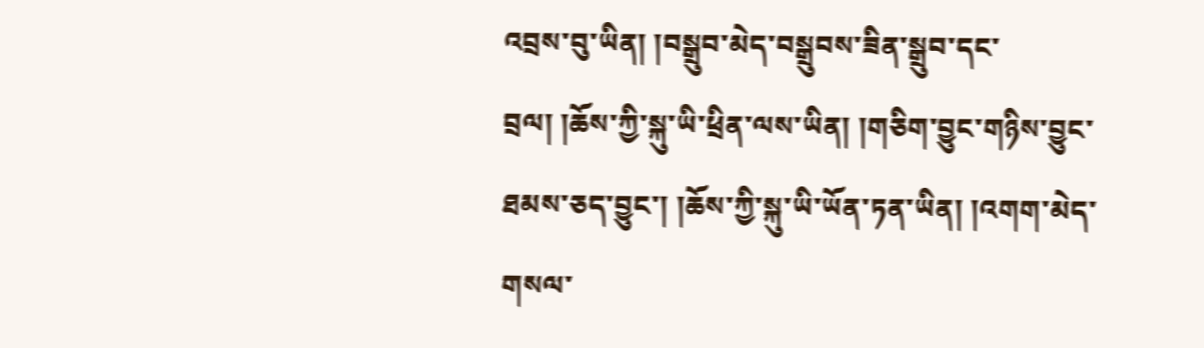འབྲས་བུ་ཡིན། །བསྒྲུབ་མེད་བསྒྲུབས་ཟིན་སྒྲུབ་དང་བྲལ། །ཆོས་ཀྱི་སྐུ་ཡི་ཕྲིན་ལས་ཡིན། །གཅིག་བྱུང་གཉིས་བྱུང་ཐམས་ཅད་བྱུང་། །ཆོས་ཀྱི་སྐུ་ཡི་ཡོན་ཏན་ཡིན། །འགག་མེད་གསལ་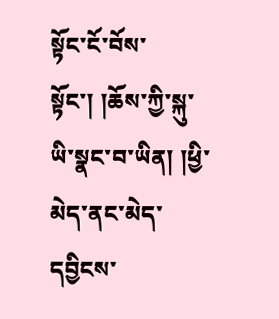སྟོང་ངོ་བོས་སྟོང་། །ཆོས་ཀྱི་སྐུ་ཡི་སྣང་བ་ཡིན། །ཕྱི་མེད་ནང་མེད་དབྱིངས་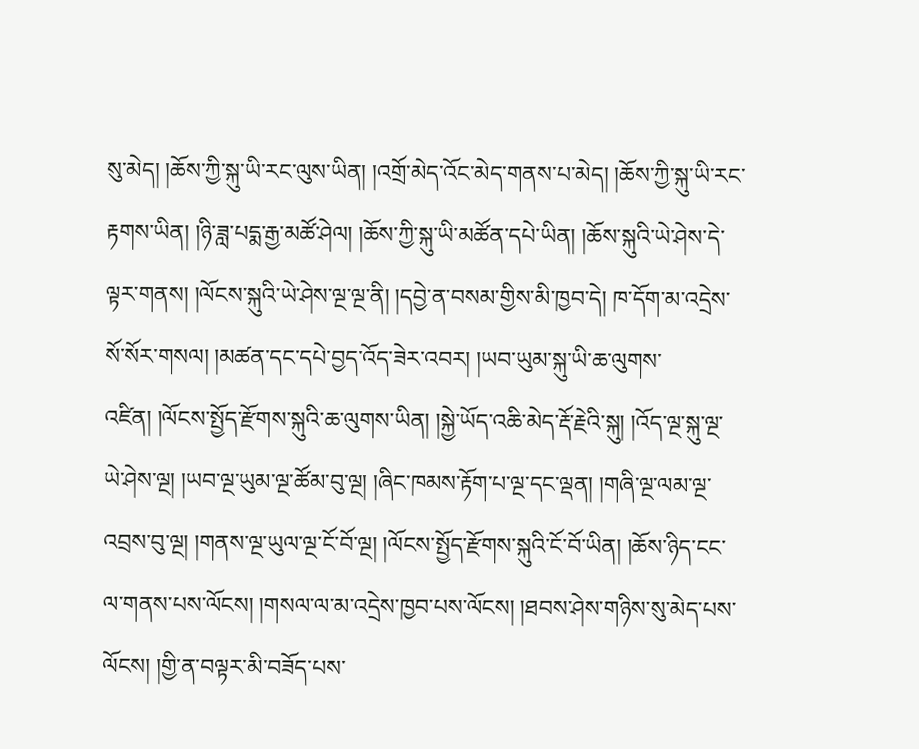སུ་མེད། །ཆོས་ཀྱི་སྐུ་ཡི་རང་ལུས་ཡིན། །འགྲོ་མེད་འོང་མེད་གནས་པ་མེད། །ཆོས་ཀྱི་སྐུ་ཡི་རང་རྟགས་ཡིན། །ཉི་ཟླ་པདྨ་རྒྱ་མཚོ་ཤེལ། །ཆོས་ཀྱི་སྐུ་ཡི་མཚོན་དཔེ་ཡིན། །ཆོས་སྐུའི་ཡེ་ཤེས་དེ་ལྟར་གནས། །ལོངས་སྐུའི་ཡེ་ཤེས་ལྔ་ལྔ་ནི། །དབྱེ་ན་བསམ་གྱིས་མི་ཁྱབ་དེ། ཁ་དོག་མ་འདྲེས་སོ་སོར་གསལ། །མཚན་དང་དཔེ་བྱད་འོད་ཟེར་འབར། །ཡབ་ཡུམ་སྐུ་ཡི་ཆ་ལུགས་འཛིན། །ལོངས་སྤྱོད་རྫོགས་སྐུའི་ཆ་ལུགས་ཡིན། །སྐྱེ་ཡོད་འཆི་མེད་རྡོ་རྗེའི་སྐུ། །འོད་ལྔ་སྐུ་ལྔ་ཡེ་ཤེས་ལྔ། །ཡབ་ལྔ་ཡུམ་ལྔ་ཚོམ་བུ་ལྔ། །ཞིང་ཁམས་རྟོག་པ་ལྔ་དང་ལྡན། །གཞི་ལྔ་ལམ་ལྔ་འབྲས་བུ་ལྔ། །གནས་ལྔ་ཡུལ་ལྔ་ངོ་བོ་ལྔ། །ལོངས་སྤྱོད་རྫོགས་སྐུའི་ངོ་བོ་ཡིན། །ཆོས་ཉིད་ངང་ལ་གནས་པས་ལོངས། །གསལ་ལ་མ་འདྲེས་ཁྱབ་པས་ལོངས། །ཐབས་ཤེས་གཉིས་སུ་མེད་པས་ལོངས། །གྱི་ན་བལྟར་མི་བཟོད་པས་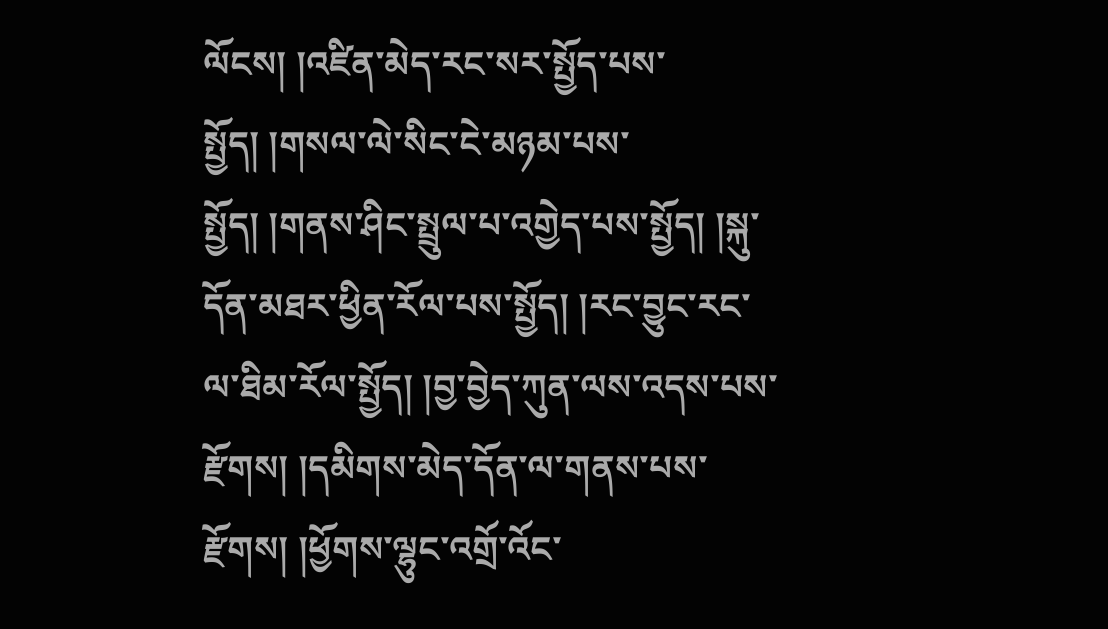ལོངས། །འཛིན་མེད་རང་སར་སྤྱོད་པས་སྤྱོད། །གསལ་ལེ་སིང་ངེ་མཉམ་པས་སྤྱོད། །གནས་ཤིང་སྤྲུལ་པ་འགྱེད་པས་སྤྱོད། །སྐུ་དོན་མཐར་ཕྱིན་རོལ་པས་སྤྱོད། །རང་བྱུང་རང་ལ་ཐིམ་རོལ་སྤྱོད། །བྱ་བྱེད་ཀུན་ལས་འདས་པས་རྫོགས། །དམིགས་མེད་དོན་ལ་གནས་པས་རྫོགས། །ཕྱོགས་ལྷུང་འགྲོ་འོང་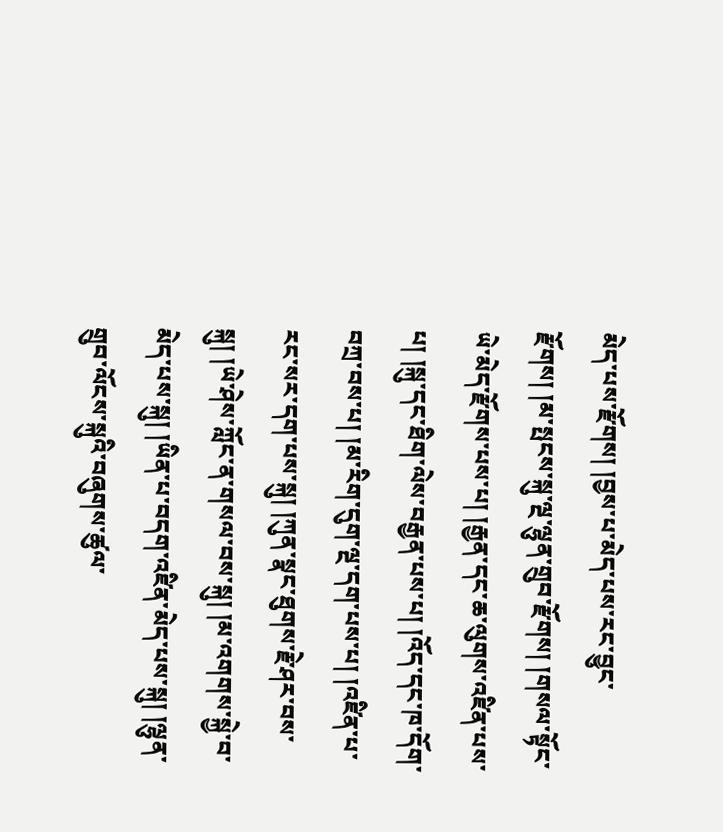མེད་པས་རྫོགས། །བྱས་པ་མེད་པས་རང་བྱུང་རྫོགས། །མ་སྤངས་སྐུ་ལྔ་ལྷུན་གྲུབ་རྫོགས། །གསལ་སྟོང་ཡེ་མེད་རྫོགས་པས་པ། །རྒྱན་དང་ཆ་ལུགས་འཛིན་པས་པ། །སྐུ་དང་ཐིག་ལེས་བརྒྱན་པས་པ། །འོད་དང་ཁ་དོག་བཀྲ་བས་པ། །མ་རིག་དུག་ལྔ་དག་པས་པ། །འཛིན་པ་རང་སར་དག་པས་སྐུ། །ཀུན་སྣང་ཐུགས་རྗེ་ཤར་བས་སྐུ། །ཡེ་ཤེས་ཀློང་ན་གསལ་བས་སྐུ། །མ་འགགས་སྐྱེ་བ་མེད་པས་སྐུ། །ཡིན་པ་བདག་འཛིན་མེད་པས་སྐུ། །ལྷུན་གྲུབ་ལོངས་སྐུའི་བཞུགས་ཚུལ་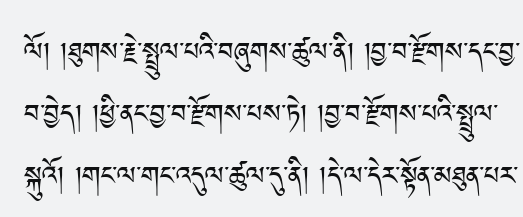ལོ། །ཐུགས་རྗེ་སྤྲུལ་པའི་བཞུགས་ཚུལ་ནི། །བྱ་བ་རྫོགས་དང་བྱ་བ་བྱེད། །ཕྱི་ནང་བྱ་བ་རྫོགས་པས་ཏེ། །བྱ་བ་རྫོགས་པའི་སྤྲུལ་སྐུའོ། །གང་ལ་གང་འདུལ་ཚུལ་དུ་ནི། །དེ་ལ་དེར་སྟོན་མཐུན་པར་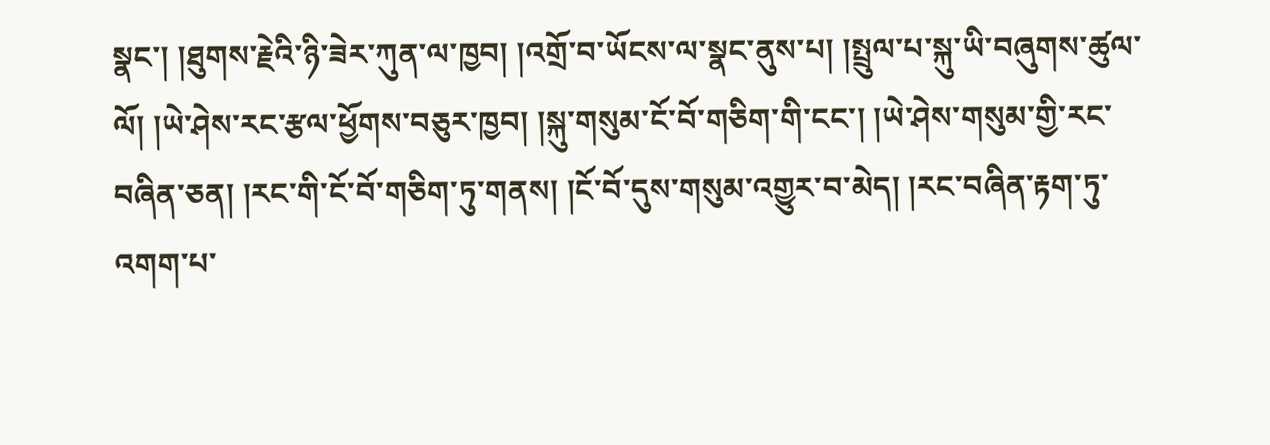སྣང་། །ཐུགས་རྗེའི་ཉི་ཟེར་ཀུན་ལ་ཁྱབ། །འགྲོ་བ་ཡོངས་ལ་སྣང་ནུས་པ། །སྤྲུལ་པ་སྐུ་ཡི་བཞུགས་ཚུལ་ལོ། །ཡེ་ཤེས་རང་རྩལ་ཕྱོགས་བཅུར་ཁྱབ། །སྐུ་གསུམ་ངོ་བོ་གཅིག་གི་ངང་། །ཡེ་ཤེས་གསུམ་གྱི་རང་བཞིན་ཅན། །རང་གི་ངོ་བོ་གཅིག་ཏུ་གནས། །ངོ་བོ་དུས་གསུམ་འགྱུར་བ་མེད། །རང་བཞིན་རྟག་ཏུ་འགག་པ་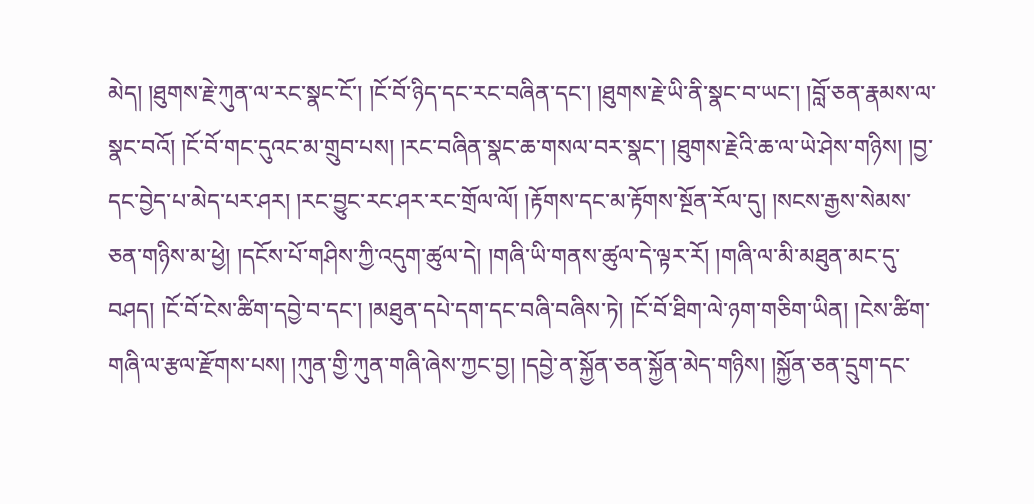མེད། །ཐུགས་རྗེ་ཀུན་ལ་རང་སྣང་ངོ་། །ངོ་བོ་ཉིད་དང་རང་བཞིན་དང་། །ཐུགས་རྗེ་ཡི་ནི་སྣང་བ་ཡང་། །བློ་ཅན་རྣམས་ལ་སྣང་བའོ། །ངོ་བོ་གང་དུའང་མ་གྲུབ་པས། །རང་བཞིན་སྣང་ཆ་གསལ་བར་སྣང་། །ཐུགས་རྗེའི་ཆ་ལ་ཡེ་ཤེས་གཉིས། །བྱ་དང་བྱེད་པ་མེད་པར་ཤར། །རང་བྱུང་རང་ཤར་རང་གྲོལ་ལོ། །རྟོགས་དང་མ་རྟོགས་སྔོན་རོལ་དུ། །སངས་རྒྱས་སེམས་ཅན་གཉིས་མ་ཕྱེ། །དངོས་པོ་གཤིས་ཀྱི་འདུག་ཚུལ་དེ། །གཞི་ཡི་གནས་ཚུལ་དེ་ལྟར་རོ། །གཞི་ལ་མི་མཐུན་མང་དུ་བཤད། །ངོ་བོ་ངེས་ཚིག་དབྱེ་བ་དང་། །མཐུན་དཔེ་དག་དང་བཞི་བཞིས་ཏེ། །ངོ་བོ་ཐིག་ལེ་ཉག་གཅིག་ཡིན། །ངེས་ཚིག་གཞི་ལ་རྩལ་རྫོགས་པས། །ཀུན་གྱི་ཀུན་གཞི་ཞེས་ཀྱང་བྱ། །དབྱེ་ན་སྐྱོན་ཅན་སྐྱོན་མེད་གཉིས། །སྐྱོན་ཅན་དྲུག་དང་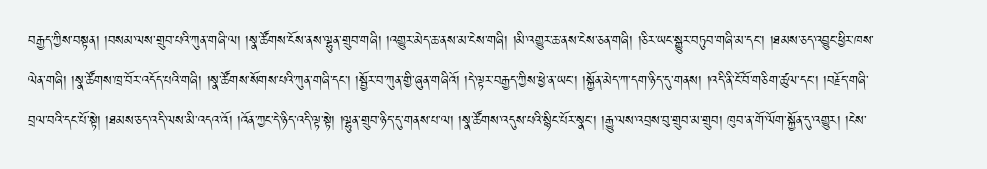བརྒྱད་ཀྱིས་བསྟན། །བསམ་ལས་གྲུབ་པའི་ཀུན་གཞི་ལ། །སྣ་ཚོགས་ངོས་ནས་ལྷུན་གྲུབ་གཞི། །འགྱུར་མེད་ཆ་ནས་མ་ངེས་གཞི། །མི་འགྱུར་ཆ་ནས་ངེས་ཅན་གཞི། །ཅིར་ཡང་སྒྱུར་བཏུབ་གཞི་མ་དང་། །ཐམས་ཅད་འབྱུང་ཕྱིར་ཁས་ལེན་གཞི། །སྣ་ཚོགས་ཁྲ་བོར་འདོད་པའི་གཞི། །སྣ་ཚོགས་སོགས་པའི་ཀུན་གཞི་དང་། །སྦྱོར་བ་ཀུན་གྱི་ཞུན་གཞིའོ། །དེ་ལྟར་བརྒྱད་ཀྱིས་ཕྱེ་ན་ཡང་། །སྐྱོན་མེད་ཀ་དག་ཉིད་དུ་གནས། །འདི་ནི་ངོ་བོ་གཅིག་ཚུལ་དང་། །བརྗོད་གཞི་བྲལ་བའི་དང་པོ་སྟེ། །ཐམས་ཅད་འདི་ལས་མི་འདའ་འོ། །འོན་ཀྱང་དེ་ཉིད་འདི་ལྟ་སྟེ། །ལྷུན་གྲུབ་ཉིད་དུ་གནས་པ་ལ། །སྣ་ཚོགས་འདུས་པའི་སྙིང་པོར་སྣང་། །རྒྱུ་ལས་འབྲས་བུ་གྲུབ་མ་གྲུབ། ཁུབ་ན་གོ་ལོག་སྐྱོན་དུ་འགྱུར། །ངེས་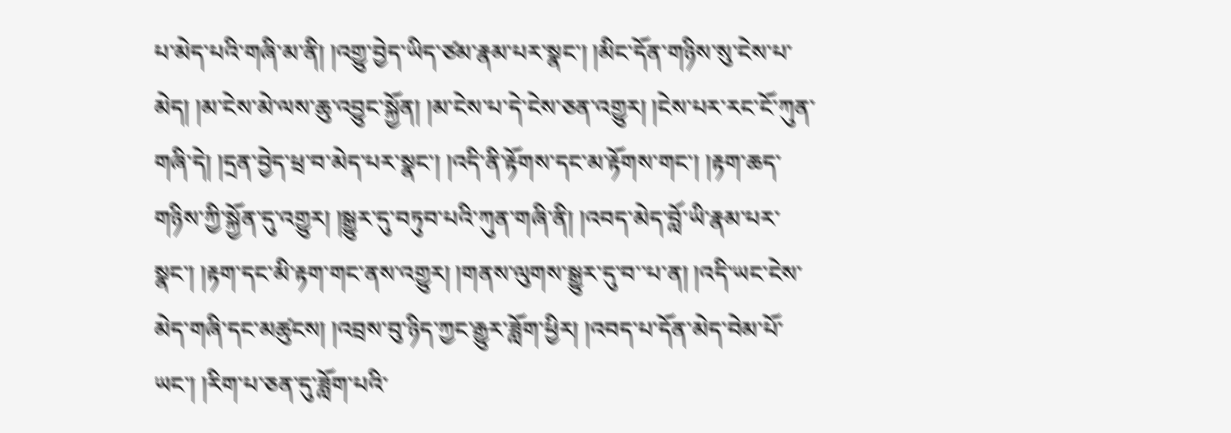པ་མེད་པའི་གཞི་མ་ནི། །འགྱུ་བྱེད་ཡིད་ཙམ་རྣམ་པར་སྣང་། །མིང་དོན་གཉིས་སུ་ངེས་པ་མེད། །མ་ངེས་མེ་ལས་ཆུ་འབྱུང་སྐྱོན། །མ་ངེས་པ་དེ་ངེས་ཅན་འགྱུར། །ངེས་པར་རང་ངོ་ཀུན་གཞི་དེ། །དྲན་བྱེད་ཕྲ་བ་མེད་པར་སྣང་། །འདི་ནི་རྟོགས་དང་མ་རྟོགས་གང་། །རྟག་ཆད་གཉིས་ཀྱི་སྐྱོན་དུ་འགྱུར། །སྒྱུར་དུ་བཏུབ་པའི་ཀུན་གཞི་ནི། །འབད་མེད་བློ་ཡི་རྣམ་པར་སྣང་། །རྟག་དང་མི་རྟག་གང་ནས་འགྱུར། །གནས་ལུགས་སྒྱུར་དུ་བ་་པ་ན། །འདི་ཡང་ངེས་མེད་གཞི་དང་མཚུངས། །འབྲས་བུ་ཉིད་ཀྱང་རྒྱུར་ཟློག་ཕྱིར། །འབད་པ་དོན་མེད་བེམ་པོ་ཡང་། །རིག་པ་ཅན་དུ་ཟློག་པའི་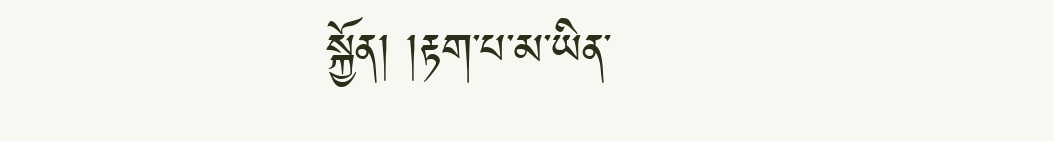སྐྱོན། །རྟག་པ་མ་ཡིན་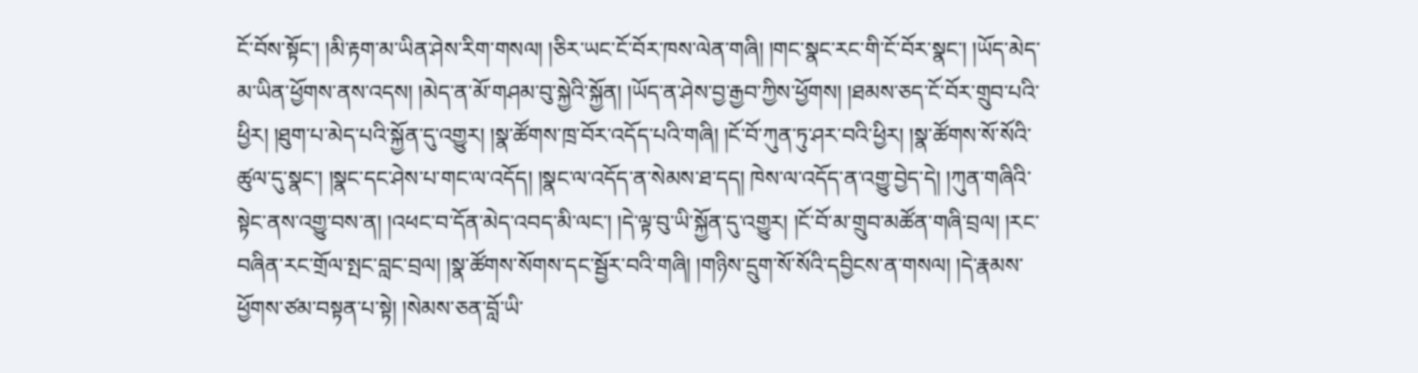ངོ་བོས་སྟོང་། །མི་རྟག་མ་ཡིན་ཤེས་རིག་གསལ། །ཅིར་ཡང་ངོ་བོར་ཁས་ལེན་གཞི། །གང་སྣང་རང་གི་ངོ་བོར་སྣང་། །ཡོད་མེད་མ་ཡིན་ཕྱོགས་ནས་འདས། །མེད་ན་མོ་གཤམ་བུ་སྐྱེའི་སྐྱོན། །ཡོད་ན་ཤེས་བྱ་རྒྱབ་ཀྱིས་ཕྱོགས། །ཐམས་ཅད་ངོ་བོར་གྲུབ་པའི་ཕྱིར། །ཐུག་པ་མེད་པའི་སྐྱོན་དུ་འགྱུར། །སྣ་ཚོགས་ཁྲ་བོར་འདོད་པའི་གཞི། །ངོ་བོ་ཀུན་ཏུ་ཤར་བའི་ཕྱིར། །སྣ་ཚོགས་སོ་སོའི་ཚུལ་དུ་སྣང་། །སྣང་དང་ཤེས་པ་གང་ལ་འདོད། །སྣང་ལ་འདོད་ན་སེམས་ཐ་དད། ཁེས་ལ་འདོད་ན་འགྱུ་བྱེད་དེ། །ཀུན་གཞིའི་སྟེང་ནས་འགྱུ་བས་ན། །འཕང་བ་དོན་མེད་འབད་མི་ལང་། །དེ་ལྟ་བུ་ཡི་སྐྱོན་དུ་འགྱུར། །ངོ་བོ་མ་གྲུབ་མཚོན་གཞི་བྲལ། །རང་བཞིན་རང་གྲོལ་སྤང་བླང་བྲལ། །སྣ་ཚོགས་སོགས་དང་སྦྱོར་བའི་གཞི། །གཉིས་དྲུག་སོ་སོའི་དབྱིངས་ན་གསལ། །དེ་རྣམས་ཕྱོགས་ཙམ་བསྟན་པ་སྟེ། །སེམས་ཅན་བློ་ཡི་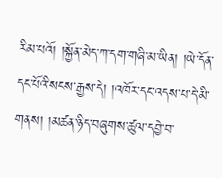རིམ་པའོ། །སྐྱོན་མེད་ཀ་དག་གཞི་མ་ཡིན། །ཡེ་དོན་དང་པོའི་སངས་རྒྱས་དེ། །འཁོར་དང་འདས་པ་དེ་མི་གནས། །མཚན་ཉིད་བཞུགས་ཚུལ་དབྱེ་བ་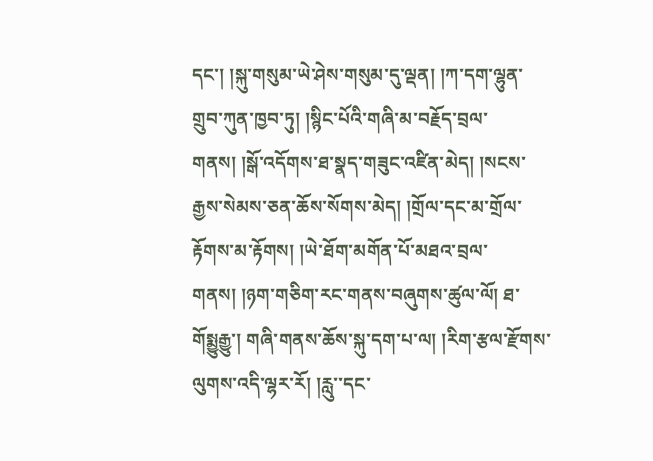དང་། །སྐུ་གསུམ་ཡེ་ཤེས་གསུམ་དུ་ལྡན། །ཀ་དག་ལྷུན་གྲུབ་ཀུན་ཁྱབ་ཏུ། །སྙིང་པོའི་གཞི་མ་བརྗོད་བྲལ་གནས། །སྒོ་འདོགས་ཐ་སྣད་གཟུང་འཛིན་མེད། །སངས་རྒྱས་སེམས་ཅན་ཆོས་སོགས་མེད། །གྲོལ་དང་མ་གྲོལ་རྟོགས་མ་རྟོགས། །ཡེ་ཐོག་མགོན་པོ་མཐའ་བྲལ་གནས། །ཉག་གཅིག་རང་གནས་བཞུགས་ཚུལ་ལོ། ཐ་གོསྨྱུརྒྱུ་། གཞི་གནས་ཆོས་སྐུ་དག་པ་ལ། །རིག་རྩལ་རྫོགས་ལུགས་འདི་ལྷར་རོ། །རླུ་་དང་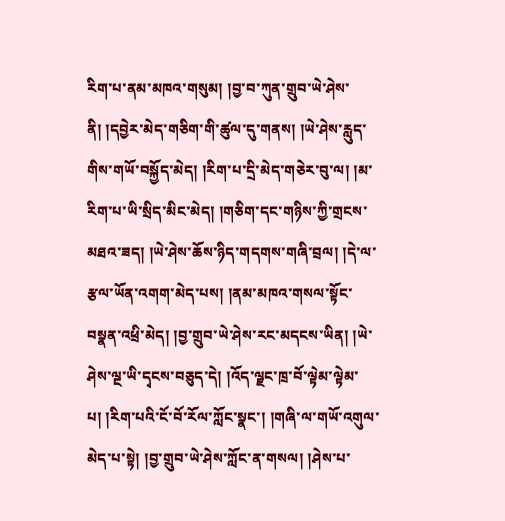རིག་པ་ནམ་མཁའ་གསུམ། །བྱ་བ་ཀུན་གྲུབ་ཡེ་ཤེས་ནི། །དབྱེར་མེད་གཅིག་གི་ཚུལ་དུ་གནས། །ཡེ་ཤེས་རླུད་གིས་གཡོ་བསྐྱོད་མེད། །རིག་པ་དྲི་མེད་གཅེར་བུ་ལ། །མ་རིག་པ་ཡི་སྲིད་མིང་མེད། །གཅིག་དང་གཉིས་ཀྱི་གྲངས་མཐའ་ཟད། །ཡེ་ཤེས་ཆོས་ཉིད་གདགས་གཞི་བྲལ། །དེ་ལ་རྩལ་ཡོན་འགག་མེད་པས། །ནམ་མཁའ་གསལ་སྟོང་བསྣན་འཕྲི་མེད། །བྱ་གྲུབ་ཡེ་ཤེས་རང་མདངས་ཡིན། །ཡེ་ཤེས་ལྔ་ཡི་དྭངས་བཅུད་དེ། །འོད་ལྗང་ཁྲ་བོ་ལྟེམ་ལྟེམ་པ། །རིག་པའི་ངོ་བོ་རོལ་ཀློང་སྣང་། །གཞི་ལ་གཡོ་འགུལ་མེད་པ་སྟེ། །བྱ་གྲུབ་ཡེ་ཤེས་ཀློང་ན་གསལ། །ཤེས་པ་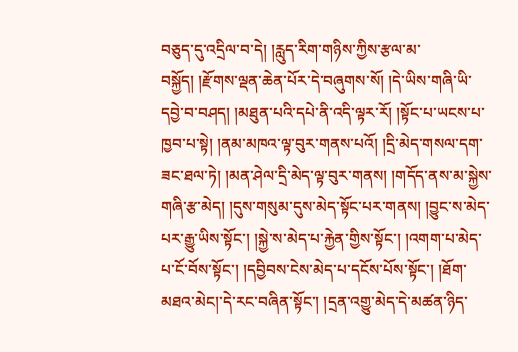བཅུད་དུ་འདྲིལ་བ་དེ། །རླུད་རིག་གཉིས་ཀྱིས་རྩལ་མ་བསྐྱོད། །རྫོགས་ལྡན་ཆེན་པོར་དེ་བཞུགས་སོ། །དེ་ཡིས་གཞི་ཡི་དབྱེ་བ་བཤད། །མཐུན་པའི་དཔེ་ནི་འདི་ལྟར་རོ། །སྟོང་པ་ཡངས་པ་ཁྱབ་པ་སྟེ། །ནམ་མཁའ་ལྟ་བུར་གནས་པའོ། །དྲི་མེད་གསལ་དག་ཟང་ཐལ་ཏེ། །མན་ཤེལ་དྲི་མེད་ལྟ་བུར་གནས། །གདོད་ནས་མ་སྐྱེས་གཞི་རྩ་མེད། །དུས་གསུམ་དུས་མེད་སྟོང་པར་གནས། །བྱུང་ས་མེད་པར་རྒྱུ་ཡིས་སྟོང་། །སྐྱེ་ས་མེད་པ་རྐྱེན་གྱིས་སྟོང་། །འགག་པ་མེད་པ་ངོ་བོས་སྟོང་། །དབྱིབས་ངེས་མེད་པ་དངོས་པོས་སྟོང་། །ཐོག་མཐའ་མེང།་དེ་རང་བཞིན་སྟོང་། །དྲན་འགྱུ་མེད་དེ་མཚན་ཉིད་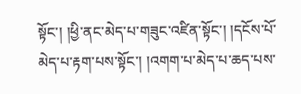སྟོང་། །ཕྱི་ནང་མེད་པ་གཟུང་འཛིན་སྟོང་། །དངོས་པོ་མེད་པ་རྟག་པས་སྟོང་། །འགག་པ་མེད་པ་ཆད་པས་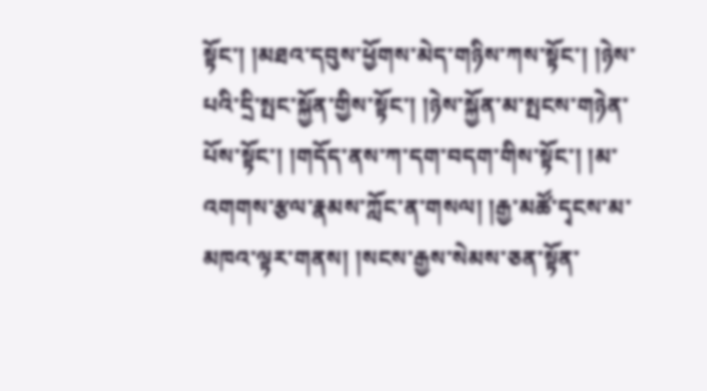སྟོང་། །མཐའ་དབུས་ཕྱོགས་མེད་གཉིས་ཀས་སྟོང་། །ཉེས་པའི་དྲི་སྤང་སྐྱོན་གྱིས་སྟོང་། །ཉེས་སྐྱོན་མ་སྤངས་གཉེན་པོས་སྟོང་། །གདོད་ནས་ཀ་དག་བདག་གིས་སྟོང་། །མ་འགགས་རྩལ་རྣམས་ཀློང་ན་གསལ། །རྒྱ་མཚོ་དྭངས་མ་མཁའ་ལྟར་གནས། །སངས་རྒྱས་སེམས་ཅན་སྟོན་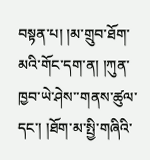བསྟན་པ། །མ་གྲུབ་ཐོག་མའི་གོང་དག་ན། །ཀུན་ཁྱབ་ཡེ་ཤེས་་གནས་ཚུལ་དང་། །ཐོག་མ་སྤྱི་གཞིའི་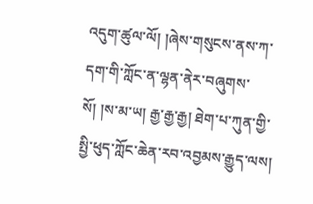འདུག་ཚུལ་ལོ། །ཞེས་གསུངས་ནས་ཀ་དག་གི་ཀློང་ན་ལྷན་ནེར་བཞུགས་སོ། །ས་མ་ཡ། རྒྱ་རྒྱ་རྒྱ། ཐེག་པ་ཀུན་གྱི་སྤྱི་ཕུད་ཀློང་ཆེན་རབ་འབྱམས་རྒྱུད་ལས།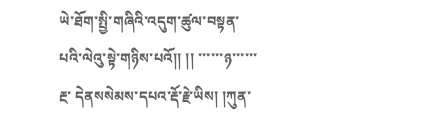ཡེ་ཐོག་སྤྱི་གཞིའི་འདུག་ཚུལ་བསྟན་པའི་ལེའུ་སྟེ་གཉིས་པའོ།། །། ་་་་་་ཉ་་་་་་རྔ་ དེནསསེམས་དཔའ་རྡོ་རྗེ་ཡིས། །ཀུན་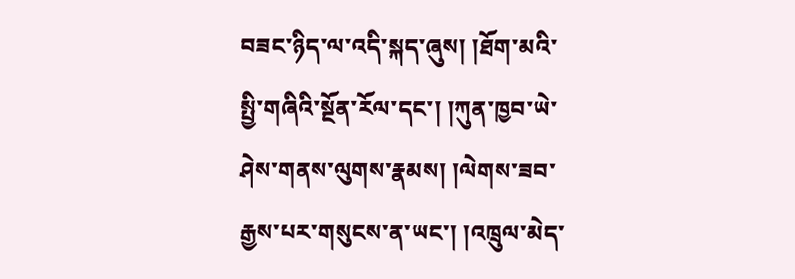བཟང་ཉིད་ལ་འདི་སྐད་ཞུས། །ཐོག་མའི་སྤྱི་གཞིའི་སྔོན་རོལ་དང་། །ཀུན་ཁྱབ་ཡེ་ཤེས་གནས་ལུགས་རྣམས། །ལེགས་ཟབ་རྒྱས་པར་གསུངས་ན་ཡང་། །འཁྲུལ་མེད་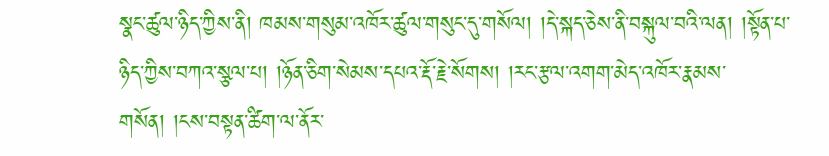སྣང་ཚུལ་ཉིད་ཀྱིས་ནི། ཁམས་གསུམ་འཁོར་ཚུལ་གསུང་དུ་གསོལ། །དེ་སྐད་ཅེས་ནི་བསྐུལ་བའི་ལན། །སྟོན་པ་ཉིད་ཀྱིས་བཀའ་སྩལ་པ། །ཉོན་ཅིག་སེམས་དཔའ་རྡོ་རྗེ་སོགས། །རང་རྩལ་འགག་མེད་འཁོར་རྣམས་གསོན། །ངས་བསྟན་ཚིག་ལ་ནོར་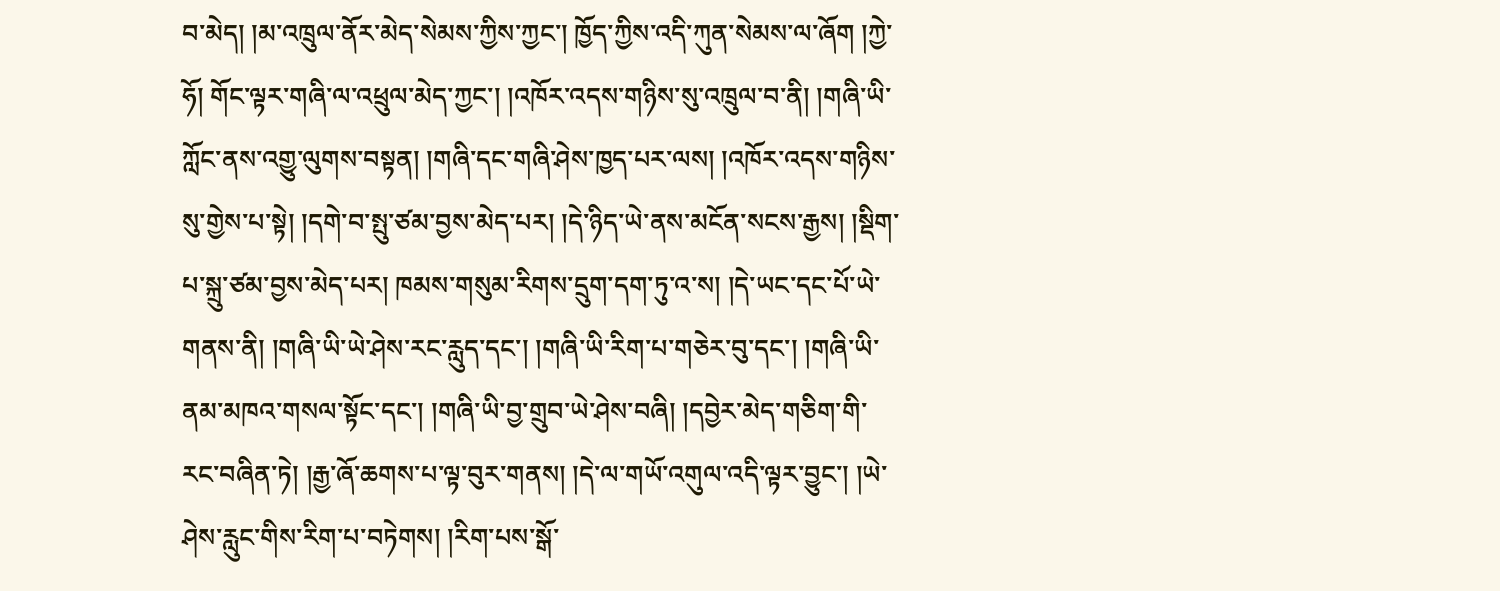བ་མེད། །མ་འཁྲུལ་ནོར་མེད་སེམས་ཀྱིས་ཀྱང་། ཁྱོད་ཀྱིས་འདི་ཀུན་སེམས་ལ་ཞོག །ཀྱེ་ཧོ། གོང་ལྟར་གཞི་ལ་འཕྲུལ་མེད་ཀྱང་། །འཁོར་འདས་གཉིས་སུ་འཁྲུལ་བ་ནི། །གཞི་ཡི་ཀློང་ནས་འགྱུ་ལུགས་བསྟན། །གཞི་དང་གཞི་ཤེས་ཁྱད་པར་ལས། །འཁོར་འདས་གཉིས་སུ་གྱེས་པ་སྟེ། །དགེ་བ་སྤུ་ཙམ་བྱས་མེད་པར། །དེ་ཉིད་ཡེ་ནས་མངོན་སངས་རྒྱས། །སྡིག་པ་སྐྲུ་ཙམ་བྱས་མེད་པར། ཁམས་གསུམ་རིགས་དྲུག་དག་ཏུ་འ་ས། །དེ་ཡང་དང་པོ་ཡེ་གནས་ནི། །གཞི་ཡི་ཡེ་ཤེས་རང་རླུད་དང་། །གཞི་ཡི་རིག་པ་གཅེར་བུ་དང་། །གཞི་ཡི་ནམ་མཁའ་གསལ་སྟོང་དང་། །གཞི་ཡི་བྱ་གྲུབ་ཡེ་ཤེས་བཞི། །དབྱེར་མེད་གཅིག་གི་རང་བཞིན་ཏེ། །རྒྱ་ཞོ་ཆགས་པ་ལྟ་བུར་གནས། །དེ་ལ་གཡོ་འགུལ་འདི་ལྟར་བྱུང་། །ཡེ་ཤེས་རླུང་གིས་རིག་པ་བཏེགས། །རིག་པས་སྒོ་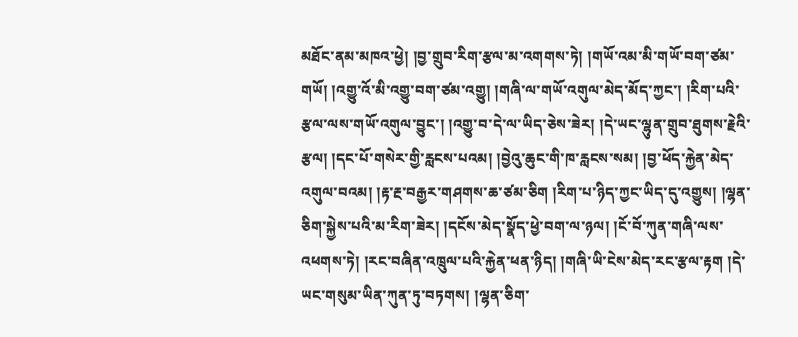མཐོང་ནམ་མཁའ་ཕྱེ། །བྱ་གྲུབ་རིག་རྩལ་མ་འགགས་ཏེ། །གཡོ་འམ་མི་གཡོ་བག་ཙམ་གཡོ། །འགྱུ་འོ་མི་འགྱུ་བག་ཙམ་འགྱུ། །གཞི་ལ་གཡོ་འགུལ་མེད་མོད་ཀྱང་། །རིག་པའི་རྩལ་ལས་གཡོ་འགུལ་བྱུང་། །འགྱུ་བ་དེ་ལ་ཡིད་ཅེས་ཟེར། །དེ་ཡང་ལྷུན་གྲུབ་ཐུགས་རྗེའི་རྩལ། །དང་པོ་གསེར་གྱི་རླངས་པའམ། །བྱེའུ་ཆུང་གི་ཁ་རླངས་སམ། །བྱ་ཕོད་རྐྱེན་མེད་འགུལ་བའམ། །རྟ་རྔ་བརྒྱར་གཤགས་ཆ་ཙམ་ཅིག །རིག་པ་ཉིད་ཀྱང་ཡིད་དུ་འགྱུས། །ལྷན་ཅིག་སྐྱེས་པའི་མ་རིག་ཟེར། །དངོས་མེད་སྣོད་ཕྱེ་བག་ལ་ཉལ། །ངོ་བོ་ཀུན་གཞི་ལས་འཕགས་ཏེ། །རང་བཞིན་འཁྲུལ་པའི་རྐྱེན་ཕན་ཉིད། །གཞི་ཡི་ངེས་མེད་རང་རྩལ་རྟག །དེ་ཡང་གསུམ་ཡིན་ཀུན་ཏུ་བཏགས། །ལྷན་ཅིག་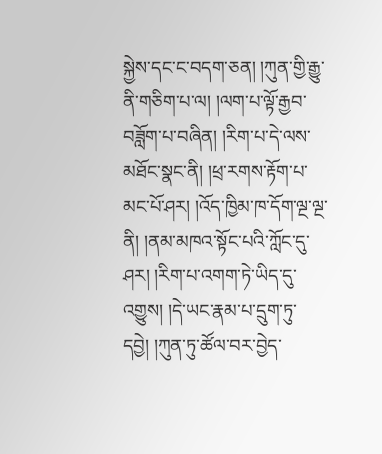སྐྱེས་དང་ང་བདག་ཅན། །ཀུན་གྱི་རྒྱུ་ནི་གཅིག་པ་ལ། །ལག་པ་ལྟོ་རྒྱབ་བཟློག་པ་བཞིན། །རིག་པ་དེ་ལས་མཐོང་སྣང་ནི། །ཕྲ་རགས་རྟོག་པ་མང་པོ་ཤར། །འོད་ཁྱིམ་ཁ་དོག་ལྔ་ལྔ་ནི། །ནམ་མཁའ་སྟོང་པའི་ཀློང་དུ་ཤར། །རིག་པ་འགག་ཏེ་ཡིད་དུ་འགྱུས། །དེ་ཡང་རྣམ་པ་དྲུག་ཏུ་དབྱེ། །ཀུན་ཏུ་ཚོལ་བར་བྱེད་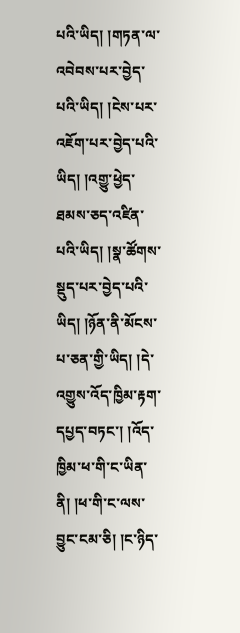པའི་ཡིད། །གཏན་ལ་འབེབས་པར་བྱེད་པའི་ཡིད། །ངེས་པར་འཇོག་པར་བྱེད་པའི་ཡིད། །འགྱུ་ཕྱེད་ཐམས་ཅད་འཛིན་པའི་ཡིད། །སྣ་ཚོགས་སྡུད་པར་བྱེད་པའི་ཡིད། །ཉོན་ནི་མོངས་པ་ཅན་གྱི་ཡིད། །དེ་འགྱུས་འོད་ཁྱིམ་རྟག་དཔྱད་བཏང་། །འོད་ཁྱིམ་ཕ་གི་ང་ཡིན་ནི། །ཕ་གི་ང་ལས་བྱུང་ངམ་ཅི། །ང་ཉིད་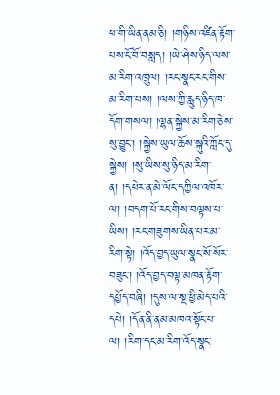ཕ་གི་ཡིན་ནམ་ཅི། །གཉིས་འཛིན་རྟོག་པས་ངོ་བོ་བསླད། །ཡེ་ཤེས་ཉིད་ལས་མ་རིག་འཁྲུལ། །རང་སྣང་རང་གིས་མ་རིག་པས། །ལས་ཀྱི་རླུད་ཉིད་ཁ་དོག་གསལ། །ལྷན་སྐྱེས་མ་རིག་ཅེས་སུ་བྱུང་། །སྐྱེས་ཡུལ་ཆོས་སྐུའི་ཀློང་དུ་སྐྱེས། །སུ་ཡིས་སུ་ཉིད་མ་རིག་ན། །དཔེར་ན་མེ་ལོང་དཀྱིལ་འཁོར་ལ། །བདག་པོ་རང་གིས་བལྟས་པ་ཡིས། །རང་གཟུགས་ཡིན་པར་མ་རིག་སྟེ། །འོད་བྱད་ཡུལ་སྣང་སོ་སོར་བཟུང་། །འོད་བྱད་བལྟ་མཁན་རྟོག་དཔྱོད་བཞི། །དུས་ལ་སྔ་ཕྱི་མེད་པའི་དཔེ། །དོན་ནི་ནམ་མཁའ་སྟོང་པ་ལ། །རིག་དང་མ་རིག་འོད་སྣང་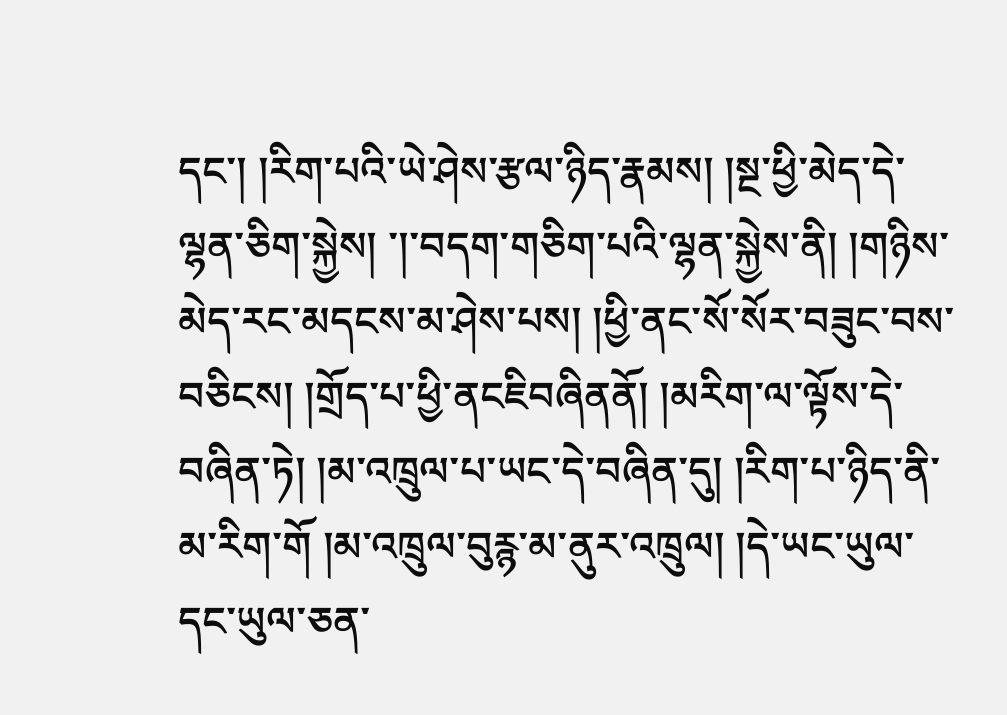དང་། །རིག་པའི་ཡེ་ཤེས་རྩལ་ཉིད་རྣམས། །སྔ་ཕྱི་མེད་དེ་ལྷན་ཅིག་སྐྱེས། ་།་བདག་གཅིག་པའི་ལྷན་སྐྱེས་ནི། །གཉིས་མེད་རང་མདངས་མ་ཤེས་པས། །ཕྱི་ནང་སོ་སོར་བཟུང་བས་བཅིངས། །གྲོད་པ་ཕྱི་ནངཇིབཞིནནོ། །མརིག་ལ་ལྟོས་དེ་བཞིན་ཏེ། །མ་འཁྲུལ་པ་ཡང་དེ་བཞིན་དུ། །རིག་པ་ཉིད་ནི་མ་རིག་གོ །མ་འཁྲུལ་བུརྙ་མ་ནུར་འཁྲུལ། །དེ་ཡང་ཡུལ་དང་ཡུལ་ཅན་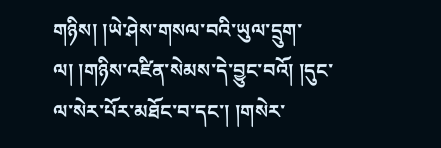གཉིས། །ཡེ་ཤེས་གསལ་བའི་ཡུལ་དྲུག་ལ། །གཉིས་འཛིན་སེམས་དེ་བྱུང་བའོ། །དུང་ལ་སེར་པོར་མཐོང་བ་དང་། །གསེར་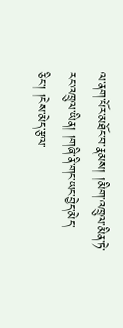ལ་ནག་པོར་མཐོང་བ་རྣམས། །མིག་འཁྲུལ་མིན་ཏེ་རང་འཁྲུལ་ཡིན། །གཞི་ནི་གང་ཡང་བྱེད་མེད་ཅིང་། །ངེས་མེད་རྩལ་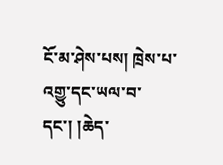ངོ་མ་ཤེས་པས། ཁྲེས་པ་འགྱུ་དང་ཡལ་བ་དང་། །ཆེད་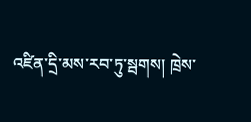འཛིན་དྲི་མས་རབ་ཏུ་སྦགས། ཁྲེས་